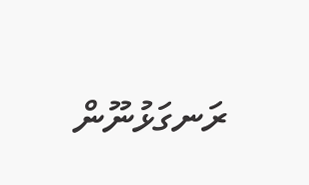ރަނގަޅުނޫން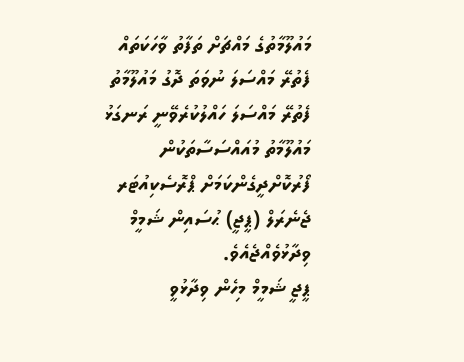މައުލޫމާތުގެ މައްޗަށް ތަފާތު ވާހަކަތައް ފެތުރޭ މައްސަލަ ނުވަތަ ދޮގު މައުލޫމާތު ފެތުރޭ މައްސަލަ ހައްލުކުރެވޭނީ ރަނގަޅު މައުލޫމާތު މުއައްސަސާތަކުން ފޯރުކޮށްދީގެންކަމަށް ޕްރޮސެކިއުޓަރ ޖެނެރަލް (ޕީޖީ) ޙުސައިން ޝަމީމް ވިދާޅުވެއްޖެއެވެ.
ޕީޖީ ޝަމީމް މިހެން ވިދާޅުވީ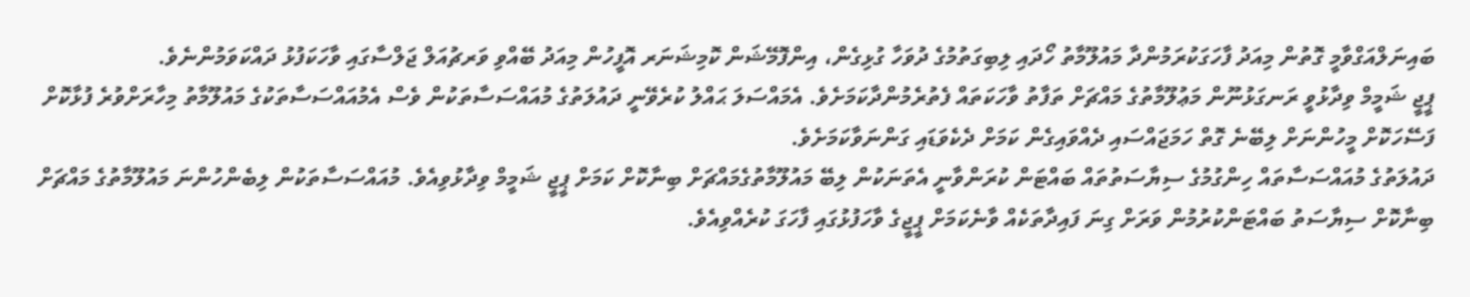ބައިނަލްއަގްވާމީ ގޮތުން މިއަދު ފާހަގަކުރަމުންދާ މައުލޫމާތު ހޯދައި ލިބިގަތުމުގެ ދުވަހާ ގުޅިގެން، އިންފޮމޭޝަން ކޮމިޝަނަރ އޮފީހުން މިއަދު ބޭއްވި ވަރޗުއަލް ޖަލްސާގައި ވާހަކަފުޅު ދައްކަވަމުންނެވެ.
ޕީޖީ ޝަމީމް ވިދާޅުވީ ރަނގަޅުނޫން މަޢުލޫމާތުގެ މައްޗަށް ތަފާތު ވާހަކަތައް ފެތުރެމުންދާކަމަށެވެ. އެމައްސަލަ ޙައްލު ކުރެވޭނީ ދައުލަތުގެ މުއައްސަސާތަކުން ވެސް އެމުއައްސަސާތަކުގެ މައުލޫމާތު މިހާރަށްވުރެ ފުޅާކޮށް ފަސޭހަކޮށް މީހުންނަށް ލިބޭނެ ގޮތް ހަމަޖައްސައި ދެއްވައިގެން ކަމަށް ދެކެވަޑައި ގަންނަވާކަމަށެވެ.
ދައުލަތުގެ މުއައްސަސާތައް ހިންގުމުގެ ސިޔާސަތުތައް ބައްޓަން ކުރަންވާނީ އެތަނަކުން ލިބޭ މައުލޫމާތުގެމައްޗަށް ބިނާކޮށް ކަމަށް ޕީޖީ ޝަމީމް ވިދާޅުވިއެވެ. މުއައްސަސާތަކުން ލިބެންހުންނަ މައުލޫމާތުގެ މައްޗަށް ބިނާކޮށް ސިޔާސަތު ބައްޓަންކުރުމުން ވަރަށް ގިނަ ފައިދާތަކެއް ވާނެކަމަށް ޕީޖީގެ ވާހަފުޅުގައި ފާހަގަ ކުރެއްވިއެވެ.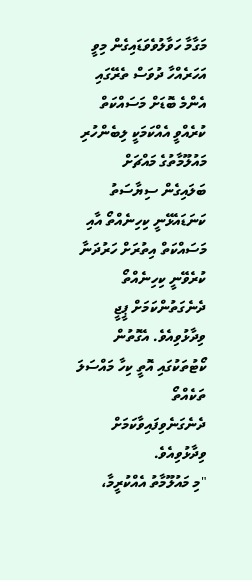މަގާމާ ހަވާލުވެވަޑައިގެން މިވީ އަހަރެއްހާ ދުވަސް ތެރޭގައި އެންމެ ބޮޑަށް މަސައްކަތް ކުރެއްވީ އެއްކަމަކީ ލިބެންހުރި މައުލޫމާތުގެ މައްޗަށް ބަލައިގެން ސިޔާސަތު ކަނަޑައެޅޭނީ ކިހިނެއްތޯ އާއި މަސައްކަތް އިތުރަށް ހަރުދަނާ ކުރެވޭނީ ކިހިނެއްތޯ ދެނެގަތުންކަމަށް ޕީޖީ ވިދާޅުވިއެވެ. އެގޮތުން ކޯޓުތަކުގައި އޮތީ ކިހާ މައްސަލަ ތަކެއްތޯ ދެނެގަނެވިފައިވާކަމަށް ވިދާޅުވިއެވެ.
"މި މައުލޫމާތު އެއްކުރީމާ،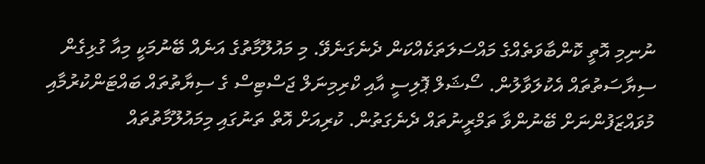ނުނިމި އޮތީ ކޮންބާވަތެއްގެ މައްސަލަތަކެއްކަން ދެނެގަނެވޭ. މި މައުލޫމާތުގެ އަނެއް ބޭނުމަކީ މިއާ ގުޅިގެން ސިޔާސަތުތައް އެކުލަވާލުން. ސޯޝަލް ޕޮލިސީ އާއި ކްރިމިނަލް ޖަސްޓިސް ގެ ސިޔާތުތައް ބައްޓަންކުރުމާއި މުވައްޒަފުންނަށް ބޭނުންވާ ތަމްރީނުތައް ދެނެގަތުން. ކުރިއަށް އޮތް ތަނުގައި މިމައުލޫމާތުތައް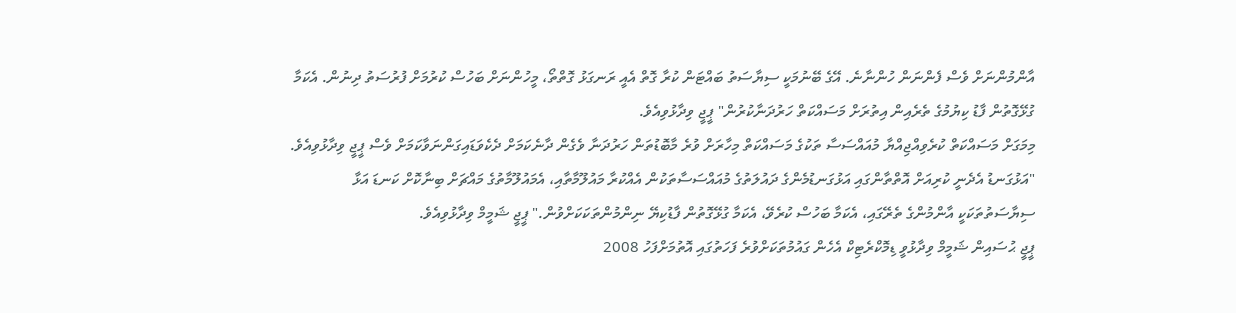އާންމުންނަށް ވެސް ފެންނަން ހުންނާނެ. އޭގެ ބޭނުމަކީ ސިޔާސަތު ބައްޓަން ކުރާ ގޮތް އެއީ ރަނގަޅު ގޮތްތޯ، މީހުންނަށް ބަހުސް ކުރުމަށް ފުރުސަތު ދިނުން. އެކަމާ ގުޅޭގޮތުން ފާޑު ކިޔުމުގެ ތެރެއިން އިތުރަށް މަސައްކަތް ހަރުދަނާކުރުން" ޕީޖީ ވިދާޅުވިއެވެ.
މިމަގަށް މަސައްކަތް ކުރެވިއްޖިއްޔާ މުއައްސަސާ ތަކުގެ މަސައްކަތް މިހާރަށް ވުރެ މާބޮޑުތަން ހަރުދަނާ ވެގެން ދާނެކަމަށް ދެކެވަޑައިގަންނަވާކަމަށް ވެސް ޕީޖީ ވިދާޅުވިއެވެ.
"އަޅުގަނޑު އެދެނީ ކުރިއަށް އޮތްތާންގައި އަޅުގަނޑުމެންގެ ދައުލަތުގެ މުއައްސަސާތަކުން އެއްކުރާ މައުލޫމާތާއި، އެމައުލޫމާތުގެ މައްޗަށް ބިނާކޮށް ކަނޑަ އަޅާ ސިޔާސަތުތަކަކީ އާންމުންގެ ތެރޭގައި، އެކަމާ ބަހުސް ކުރެވޭ، އެކަމާ ގުޅޭގޮތުން ފާޑުކިޔޭ ނިންމުންތަކަކަށްވުން." ޕީޖީ ޝަމީމް ވިދާޅުވިއެވެ.
ޕީޖީ ޙުސައިން ޝަމީމް ވިދާޅުވީ ޑިމޮކްރެޓިކް އެހެން ގައުމުތަކަށްވުރެ ފަހަތުގައި އޮތުމަށްފަހު 2008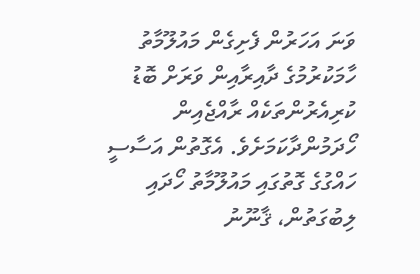ވަނަ އަހަރުން ފެށިގެން މައުލޫމާތު ހާމަކުރުމުގެ ދާއިރާއިން ވަރަށް ބޮޑު ކުރިއެރުންތަކެއް ރާއްޖެއިން ހޯދަމުންދާކަމަށެވެ. އެގޮތުން އަސާސީ ހައްގުގެ ގޮތުގައި މައުލޫމާތު ހޯދައި ލިބުގަތުން، ޤާނޫނު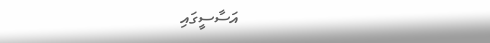އަސާސީގައި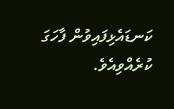ކަނޑައެޅިފައިވުން ފާހަގަ ކުރެއްވިއެވެ.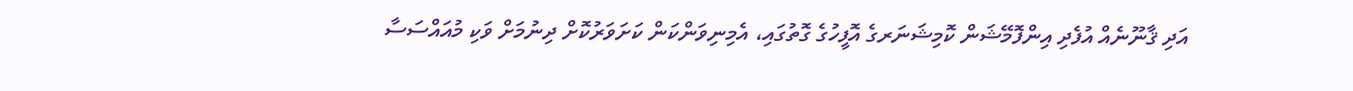އަދި ޤާނޫނެއް އުފެދި އިންފޮމޭޝަން ކޮމިޝަނަރގެ އޮފީހުގެ ގޮތުގައި، އެމިނިވަންކަން ކަށަވަރުކޮށް ދިނުމަށް ވަކި މުއައްސަސާ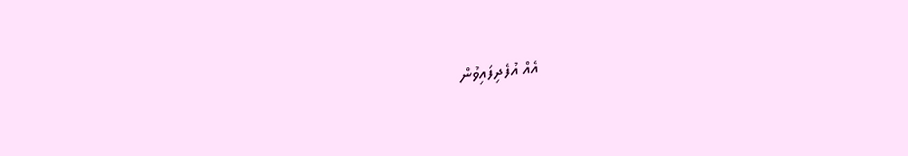އެއް އުފެދިފައިވުން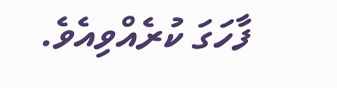ފާހަގަ ކުރެއްވިއެވެ.